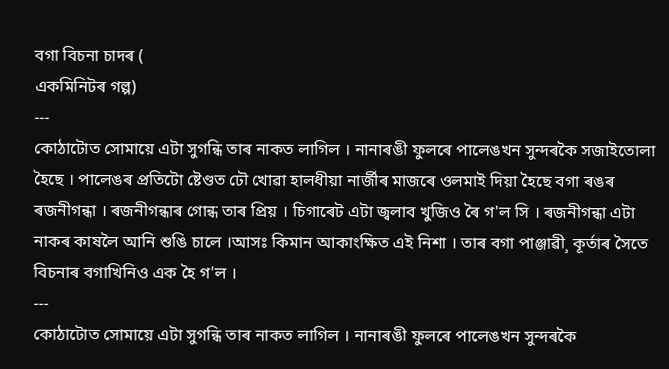বগা বিচনা চাদৰ (
একমিনিটৰ গল্প)
---
কোঠাটোত সোমায়ে এটা সুগন্ধি তাৰ নাকত লাগিল । নানাৰঙী ফুলৰে পালেঙখন সুন্দৰকৈ সজাইতোলা হৈছে । পালেঙৰ প্ৰতিটো ষ্টেণ্ডত ঢৌ খোৱা হালধীয়া নাৰ্জীৰ মাজৰে ওলমাই দিয়া হৈছে বগা ৰঙৰ ৰজনীগন্ধা । ৰজনীগন্ধাৰ গোন্ধ তাৰ প্ৰিয় । চিগাৰেট এটা জ্বলাব খুজিও ৰৈ গ'ল সি । ৰজনীগন্ধা এটা নাকৰ কাষলৈ আনি শুঙি চালে ।আসঃ কিমান আকাংক্ষিত এই নিশা । তাৰ বগা পাঞ্জাৱী¸ কূৰ্তাৰ সৈতে বিচনাৰ বগাখিনিও এক হৈ গ'ল ।
---
কোঠাটোত সোমায়ে এটা সুগন্ধি তাৰ নাকত লাগিল । নানাৰঙী ফুলৰে পালেঙখন সুন্দৰকৈ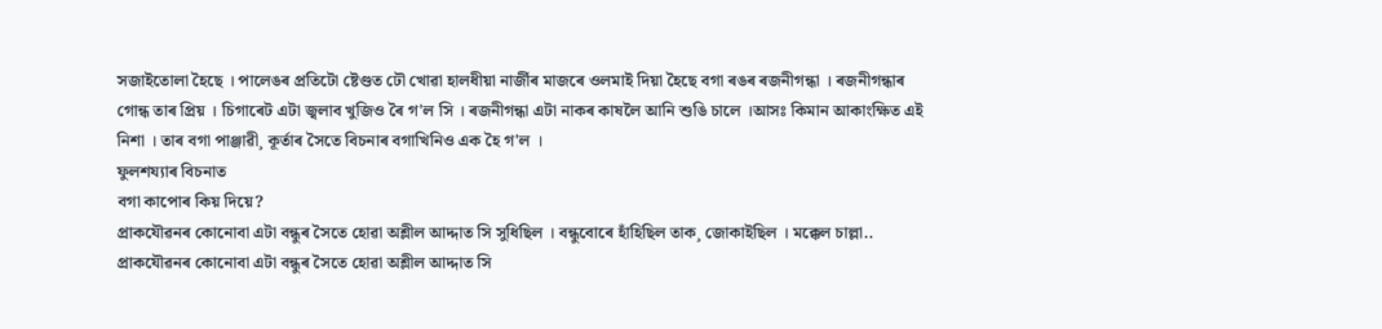সজাইতোলা হৈছে । পালেঙৰ প্ৰতিটো ষ্টেণ্ডত ঢৌ খোৱা হালধীয়া নাৰ্জীৰ মাজৰে ওলমাই দিয়া হৈছে বগা ৰঙৰ ৰজনীগন্ধা । ৰজনীগন্ধাৰ গোন্ধ তাৰ প্ৰিয় । চিগাৰেট এটা জ্বলাব খুজিও ৰৈ গ'ল সি । ৰজনীগন্ধা এটা নাকৰ কাষলৈ আনি শুঙি চালে ।আসঃ কিমান আকাংক্ষিত এই নিশা । তাৰ বগা পাঞ্জাৱী¸ কূৰ্তাৰ সৈতে বিচনাৰ বগাখিনিও এক হৈ গ'ল ।
ফুলশয্যাৰ বিচনাত
বগা কাপোৰ কিয় দিয়ে?
প্ৰাকযৌৱনৰ কোনোবা এটা বন্ধুৰ সৈতে হোৱা অশ্লীল আদ্দাত সি সুধিছিল । বন্ধুবোৰে হাঁহিছিল তাক¸ জোকাইছিল । মক্কেল চাল্লা..
প্ৰাকযৌৱনৰ কোনোবা এটা বন্ধুৰ সৈতে হোৱা অশ্লীল আদ্দাত সি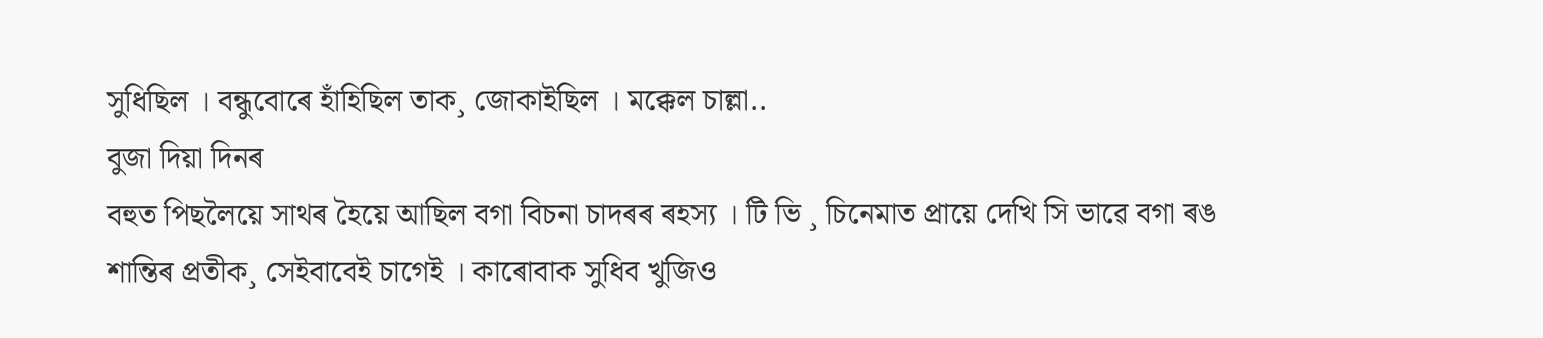সুধিছিল । বন্ধুবোৰে হাঁহিছিল তাক¸ জোকাইছিল । মক্কেল চাল্লা..
বুজা দিয়া দিনৰ
বহুত পিছলৈয়ে সাথৰ হৈয়ে আছিল বগা বিচনা চাদৰৰ ৰহস্য । টি ভি ¸ চিনেমাত প্ৰায়ে দেখি সি ভাৱে বগা ৰঙ
শান্তিৰ প্ৰতীক¸ সেইবাবেই চাগেই । কাৰোবাক সুধিব খুজিও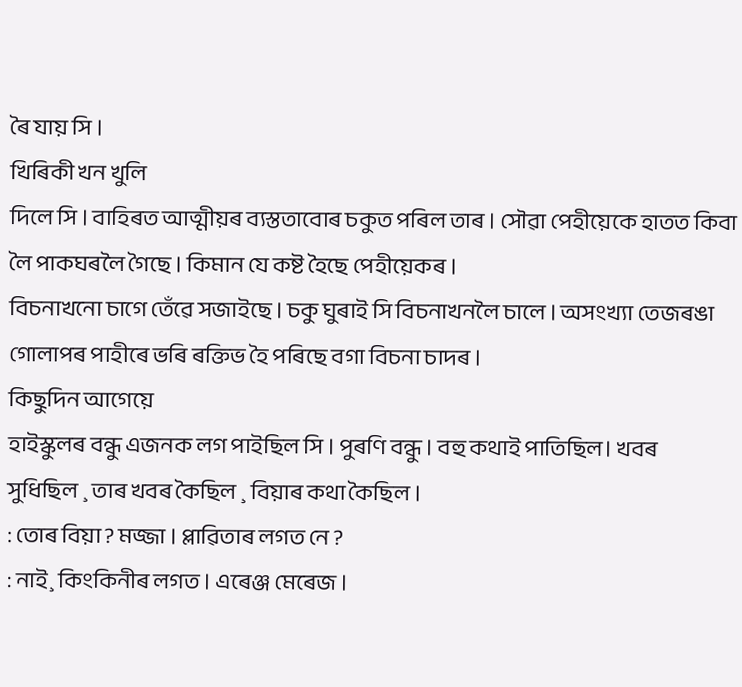ৰৈ যায় সি ।
খিৰিকী খন খুলি
দিলে সি । বাহিৰত আত্মীয়ৰ ব্যস্ততাবোৰ চকুত পৰিল তাৰ । সৌৱা পেহীয়েকে হাতত কিবা লৈ পাকঘৰলৈ গৈছে । কিমান যে কষ্ট হৈছে পেহীয়েকৰ ।
বিচনাখনো চাগে তেঁৱে সজাইছে । চকু ঘুৰাই সি বিচনাখনলৈ চালে । অসংখ্যা তেজৰঙা গোলাপৰ পাহীৰে ভৰি ৰক্তিভ হৈ পৰিছে বগা বিচনা চাদৰ ।
কিছুদিন আগেয়ে
হাইস্কুলৰ বন্ধু এজনক লগ পাইছিল সি । পুৰণি বন্ধু । বহু কথাই পাতিছিল। খবৰ
সুধিছিল ¸ তাৰ খবৰ কৈছিল ¸ বিয়াৰ কথা কৈছিল ।
: তোৰ বিয়া ? মজ্জা । প্লাৱিতাৰ লগত নে ?
: নাই¸ কিংকিনীৰ লগত । এৰেঞ্জ মেৰেজ ।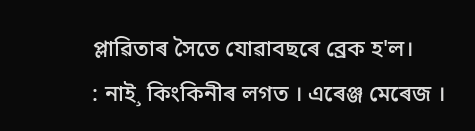প্লাৱিতাৰ সৈতে যোৱাবছৰে ব্ৰেক হ'ল।
: নাই¸ কিংকিনীৰ লগত । এৰেঞ্জ মেৰেজ ।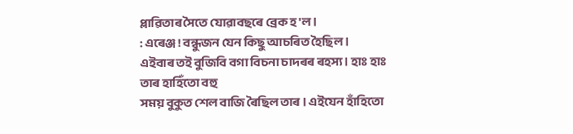প্লাৱিতাৰ সৈতে যোৱাবছৰে ব্ৰেক হ'ল।
: এৰেঞ্জ ! বন্ধুজন যেন কিছু আচৰিত হৈছিল ।
এইবাৰ তই বুজিবি বগা বিচনা চাদৰৰ ৰহস্য । হাঃ হাঃ
তাৰ হাহিঁতো বহু
সময় বুকুত শেল বাজি ৰৈছিল তাৰ । এইযেন হাঁহিতো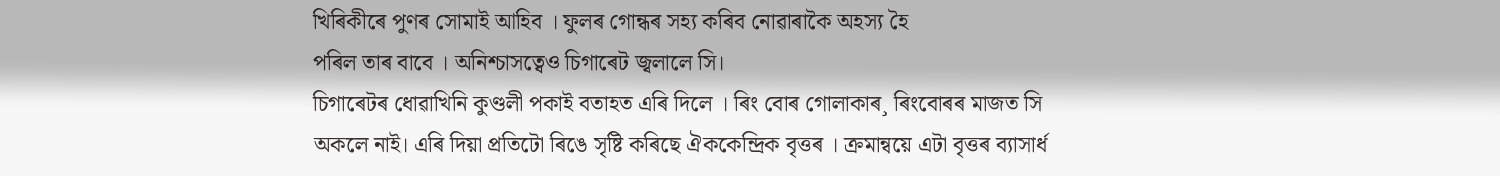খিৰিকীৰে পুণৰ সোমাই আহিব । ফুলৰ গোন্ধৰ সহ্য কৰিব নোৱাৰাকৈ অহস্য হৈ
পৰিল তাৰ বাবে । অনিশ্চাসত্বেও চিগাৰেট জ্বলালে সি।
চিগাৰেটৰ ধোৱাখিনি কুণ্ডলী পকাই বতাহত এৰি দিলে । ৰিং বোৰ গোলাকাৰ¸ ৰিংবোৰৰ মাজত সি
অকলে নাই। এৰি দিয়া প্ৰতিটো ৰিঙে সৃষ্টি কৰিছে ঐককেন্দ্ৰিক বৃত্তৰ । ক্ৰমান্বয়ে এটা বৃত্তৰ ব্যাসাৰ্ধ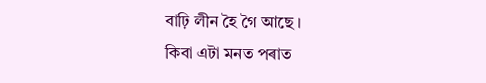বাঢ়ি লীন হৈ গৈ আছে ।
কিবা এটা মনত পৰাত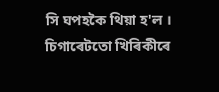সি ঘপহকৈ থিয়া হ'ল । চিগাৰেটতো খিৰিকীৰে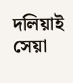দলিয়াই সেয়া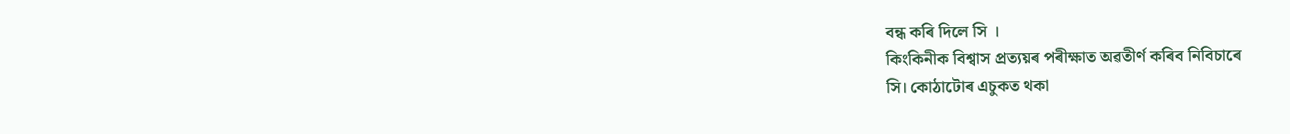বন্ধ কৰি দিলে সি ।
কিংকিনীক বিশ্বাস প্ৰত্যয়ৰ পৰীক্ষাত অৱতীৰ্ণ কৰিব নিবিচাৰে
সি। কোঠাটোৰ এচুকত থকা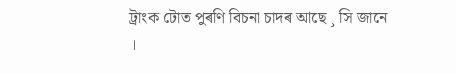ট্ৰাংক টোত পুৰণি বিচনা চাদৰ আছে ¸ সি জানে ।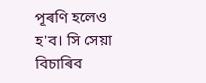পূৰণি হলেও হ'ব। সি সেয়া বিচাৰিব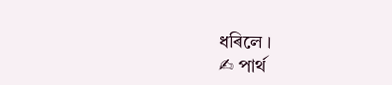ধৰিলে ।
✍ পাৰ্থ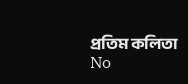প্ৰতিম কলিতা
No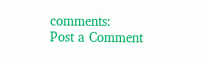comments:
Post a Comment